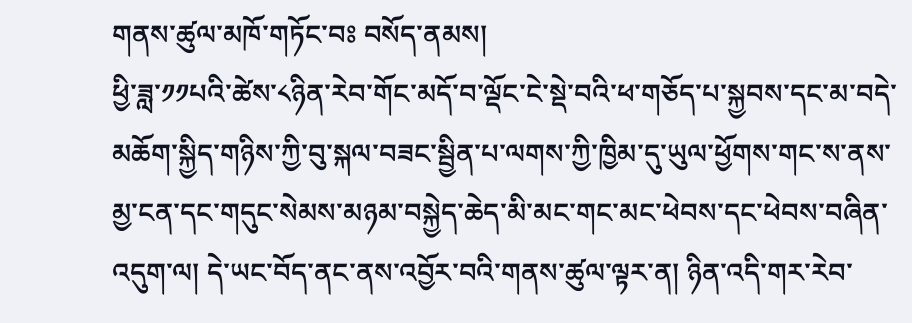གནས་ཚུལ་མཁོ་གཏོང་བཿ བསོད་ནམས།
ཕྱི་ཟླ་༡༡པའི་ཚེས་༨ཉིན་རེབ་གོང་མདོ་བ་ལྡོང་ངེ་སྡེ་བའི་ཕ་གཅོད་པ་སྐྱབས་དང་མ་བདེ་མཆོག་སྐྱིད་གཉིས་ཀྱི་བུ་སྐལ་བཟང་སྦྱིན་པ་ལགས་ཀྱི་ཁྱིམ་དུ་ཡུལ་ཕྱོགས་གང་ས་ནས་མྱ་ངན་དང་གདུང་སེམས་མཉམ་བསྐྱེད་ཆེད་མི་མང་གང་མང་ཕེབས་དང་ཕེབས་བཞིན་འདུག་ལ། དེ་ཡང་བོད་ནང་ནས་འབྱོར་བའི་གནས་ཚུལ་ལྟར་ན། ཉིན་འདི་གར་རེབ་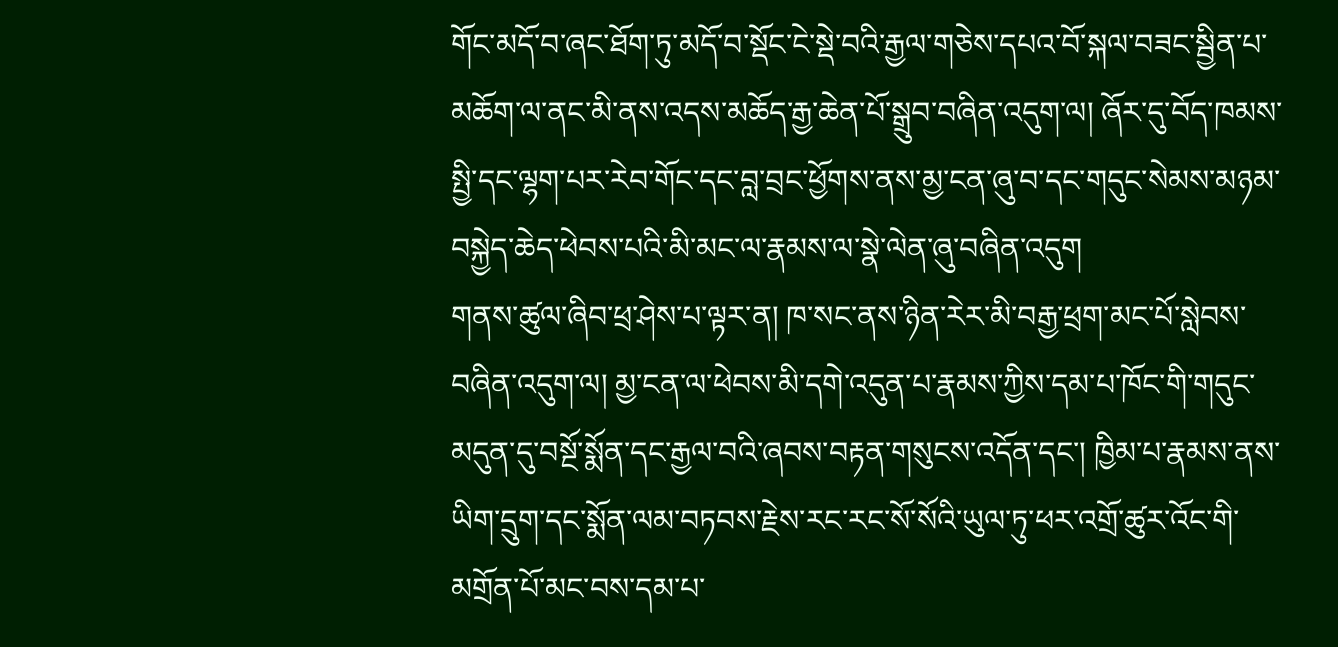གོང་མདོ་བ་ཞང་ཐོག་ཏུ་མདོ་བ་སྡོང་ངེ་སྡེ་བའི་རྒྱལ་གཅེས་དཔའ་བོ་སྐལ་བཟང་སྦྱིན་པ་མཆོག་ལ་ནང་མི་ནས་འདས་མཆོད་རྒྱ་ཆེན་པོ་སྒྲུབ་བཞིན་འདུག་ལ། ཞོར་དུ་བོད་ཁམས་སྤྱི་དང་ལྷག་པར་རེབ་གོང་དང་བླ་བྲང་ཕྱོགས་ནས་མྱ་ངན་ཞུ་བ་དང་གདུང་སེམས་མཉམ་བསྐྱེད་ཆེད་ཕེབས་པའི་མི་མང་ལ་རྣམས་ལ་སྣེ་ལེན་ཞུ་བཞིན་འདུག
གནས་ཚུལ་ཞིབ་ཕྲ་ཤེས་པ་ལྟར་ན། ཁ་སང་ནས་ཉིན་རེར་མི་བརྒྱ་ཕྲག་མང་པོ་སླེབས་བཞིན་འདུག་ལ། མྱ་ངན་ལ་ཕེབས་མི་དགེ་འདུན་པ་རྣམས་ཀྱིས་དམ་པ་ཁོང་གི་གདུང་མདུན་དུ་བསྔོ་སྨོན་དང་རྒྱལ་བའི་ཞབས་བརྟན་གསུངས་འདོན་དང་། ཁྱིམ་པ་རྣམས་ནས་ཡིག་དྲུག་དང་སྨོན་ལམ་བཏབས་རྗེས་རང་རང་སོ་སོའི་ཡུལ་ཏུ་ཕར་འགྲོ་ཚུར་འོང་གི་མགྲོན་པོ་མང་བས་དམ་པ་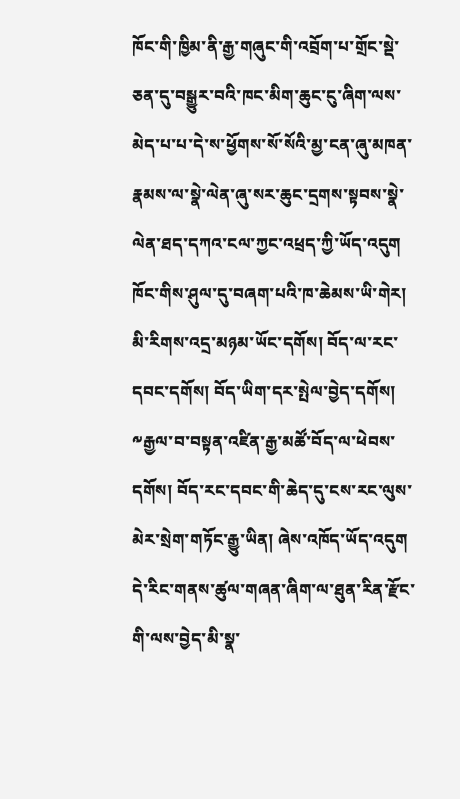ཁོང་གི་ཁྱིམ་ནི་རྒྱ་གཞུང་གི་འབྲོག་པ་གྲོང་སྡེ་ཅན་དུ་བསྒྱུར་བའི་ཁང་མིག་ཆུང་ངུ་ཞིག་ལས་མེད་པ་པ་དེ་ས་ཕྱོགས་སོ་སོའི་མྱ་ངན་ཞུ་མཁན་རྣམས་ལ་སྣེ་ལེན་ཞུ་སར་ཆུང་དྲགས་སྟབས་སྣེ་ལེན་ཐད་དཀའ་ངལ་ཀྱང་འཕྲད་ཀྱི་ཡོད་འདུག
ཁོང་གིས་ཤུལ་དུ་བཞག་པའི་ཁ་ཆེམས་ཡི་གེར། མི་རིགས་འདྲ་མཉམ་ཡོང་དགོས། བོད་ལ་རང་དབང་དགོས། བོད་ཡིག་དར་སྤེལ་བྱེད་དགོས། ༸རྒྱལ་བ་བསྟན་འཛིན་རྒྱ་མཚོ་བོད་ལ་ཕེབས་དགོས། བོད་རང་དབང་གི་ཆེད་དུ་ངས་རང་ལུས་མེར་སྲེག་གཏོང་རྒྱུ་ཡིན། ཞེས་འཁོད་ཡོད་འདུག
དེ་རིང་གནས་ཚུལ་གཞན་ཞིག་ལ་ཐུན་རིན་རྫོང་གི་ལས་བྱེད་མི་སྣ་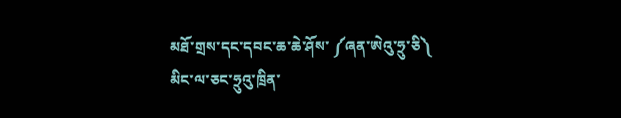མཐོ་གྲས་དང་དབང་ཆ་ཆེ་ཤོས་ ༼ཞན་ཨེའུ་ཧྲུ་ཅི༽ མིང་ལ་ཅང་ཧྲུའུ་ཁྲིན་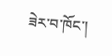ཟེར་བ་ཁོང་།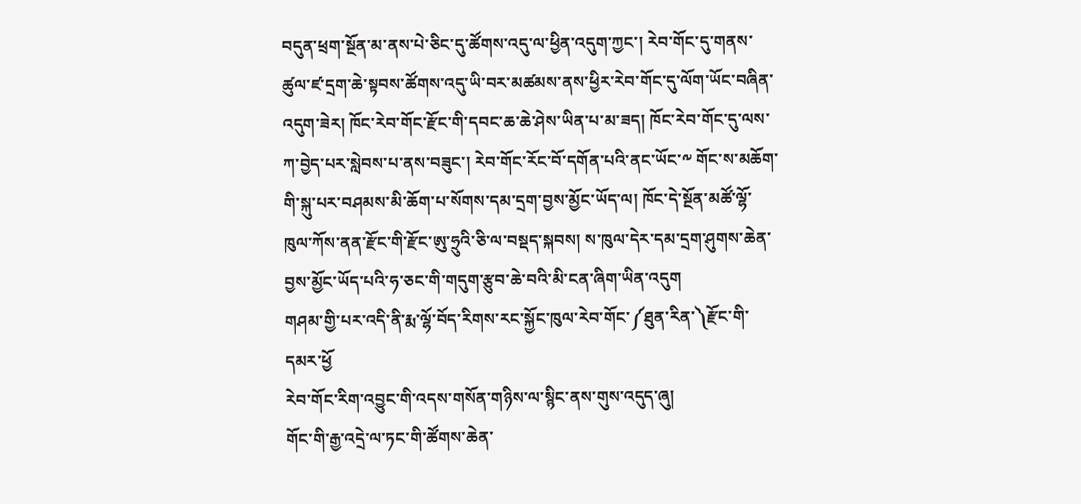བདུན་ཕྲག་སྔོན་མ་ནས་པེ་ཅིང་དུ་ཚོགས་འདུ་ལ་ཕྱིན་འདུག་ཀྱང་། རེབ་གོང་དུ་གནས་ཚུལ་ཛ་དྲག་ཆེ་སྟབས་ཚོགས་འདུ་ཡི་བར་མཚམས་ནས་ཕྱིར་རེབ་གོང་དུ་ལོག་ཡོང་བཞིན་འདུག་ཟེར། ཁོང་རེབ་གོང་རྫོང་གི་དབང་ཆ་ཆེ་ཤེས་ཡིན་པ་མ་ཟད། ཁོང་རེབ་གོང་དུ་ལས་ཀ་བྱེད་པར་སླེབས་པ་ནས་བཟུང་། རེབ་གོང་རོང་བོ་དགོན་པའི་ནང་ཡོང་༸ གོང་ས་མཆོག་གི་སྐུ་པར་བཤམས་མི་ཆོག་པ་སོགས་དམ་དྲག་བྱས་མྱོང་ཡོད་ལ། ཁོང་དེ་སྔོན་མཚོ་ལྷོ་ཁུལ་ཀོས་ནན་རྫོང་གི་རྫོང་ཨུ་ཧྲུའི་ཅི་ལ་བསྡད་སྐབས། ས་ཁུལ་དེར་དམ་དྲག་ཤུགས་ཆེན་བྱས་མྱོང་ཡོད་པའི་ཧ་ཅང་གི་གདུག་རྩུབ་ཆེ་བའི་མི་ངན་ཞིག་ཡིན་འདུག
གཤམ་གྱི་པར་འདི་ནི་རྨ་ལྷོ་བོད་རིགས་རང་སྐྱོང་ཁུལ་རེབ་གོང་༼ཐུན་རིན་༽རྫོང་གི་དམར་ཕྱོ
རེབ་གོང་རིག་འབྱུང་གི་འདས་གསོན་གཉིས་ལ་སྙིང་ནས་གུས་འདུད་ཞུ།
གོང་གི་རྒྱ་འདྲེ་ལ་ཏང་གི་ཚོགས་ཆེན་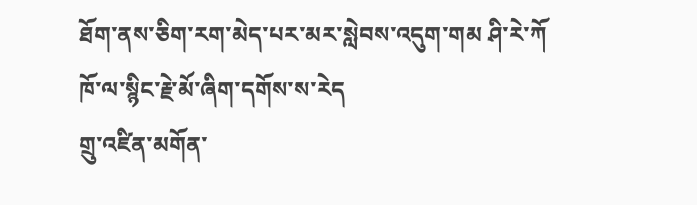ཐོག་ནས་ཅིག་རག་མེད་པར་མར་སླེབས་འདུག་གམ ཤི་རེ་ཀོ ཁོ་ལ་སྙིང་རྗེ་མོ་ཞིག་དགོས་ས་རེད
གྲུ་འཛིན་མགོན་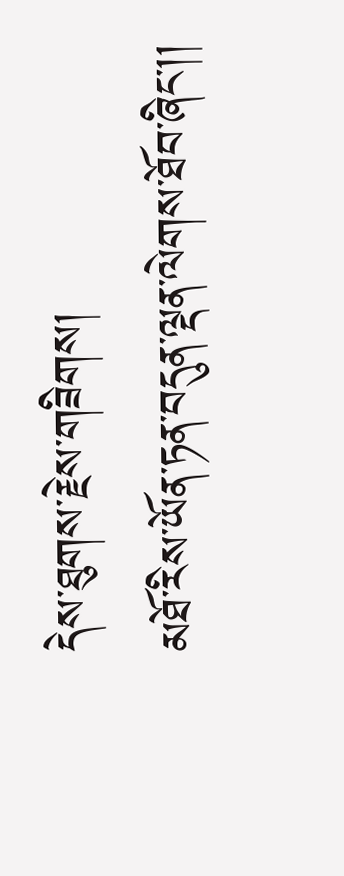དེས་ཐུགས་རྗེས་གཟིགས།
མཐོ་རིས་ཡོན་ཏན་བདུན་ལྡན་ལེགས་ཐོབ་ཞིང་།།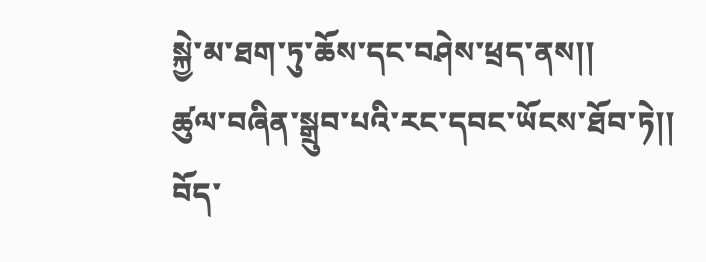སྐྱེ་མ་ཐག་ཏུ་ཆོས་དང་བཤེས་ཕྲད་ནས།།
ཚུལ་བཞིན་སྒྲུབ་པའི་རང་དབང་ཡོངས་ཐོབ་ཏེ།།
བོད་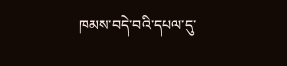ཁམས་བདེ་བའི་དཔལ་དུ་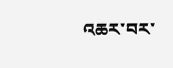འཆར་བར་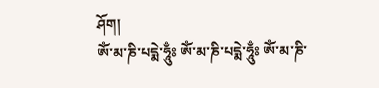ཤོག།
ཨོཾ་མ་ཎི་པདྨེ་ཧཱུྃཿ ཨོཾ་མ་ཎི་པདྨེ་ཧཱུྃཿ ཨོཾ་མ་ཎི་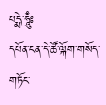པདྨེ་ཧཱུྃཿ
དཔོན་ངན་དེ་ཚོ་ལྐོག་གསོད་གཏོང་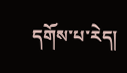དགོས་པ་རེད།